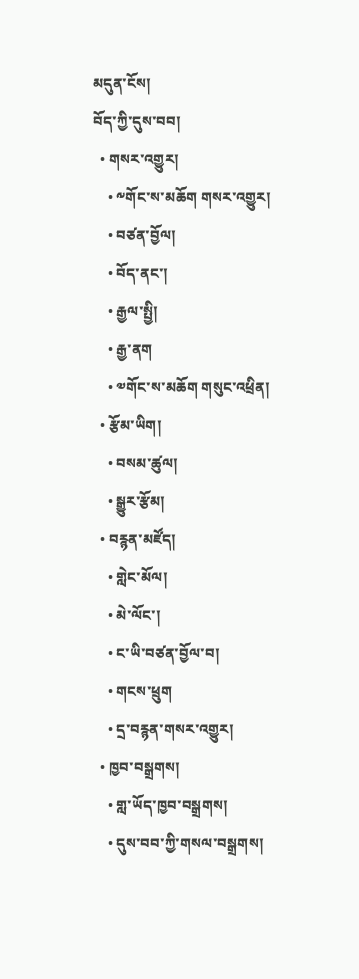མདུན་ངོས།
བོད་ཀྱི་དུས་བབ།
  • གསར་འགྱུར།
    • ༸གོང་ས་མཆོག གསར་འགྱུར།
    • བཙན་བྱོལ།
    • བོད་ནང་།
    • རྒྱལ་སྤྱི།
    • རྒྱ་ནག
    • ༧གོང་ས་མཆོག གསུང་འཕྲིན།
  • རྩོམ་ཡིག།
    • བསམ་ཚུལ།
    • སྒྱུར་རྩོམ།
  • བརྙན་མཛོད།
    • གླེང་མོལ།
    • མེ་ལོང་།
    • ང་ཡི་བཙན་བྱོལ་བ།
    • གངས་ཕྲུག
    • དྲ་བརྙན་གསར་འགྱུར།
  • ཁྱབ་བསྒྲགས།
    • གླ་ཡོད་ཁྱབ་བསྒྲགས།
    • དུས་བབ་ཀྱི་གསལ་བསྒྲགས།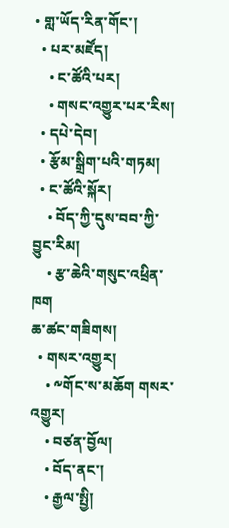• གླ་ཡོད་རིན་གོང་།
  • པར་མཛོད།
    • ང་ཚོའི་པར།
    • གསང་འགྱུར་པར་རིས།
  • དཔེ་དེབ།
  • རྩོམ་སྒྲིག་པའི་གཏམ།
  • ང་ཚོའི་སྐོར།
    • བོད་ཀྱི་དུས་བབ་ཀྱི་བྱུང་རིམ།
    • རྩ་ཆེའི་གསུང་འཕྲིན་ཁག
ཆ་ཚང་གཟིགས།
  • གསར་འགྱུར།
    • ༸གོང་ས་མཆོག གསར་འགྱུར།
    • བཙན་བྱོལ།
    • བོད་ནང་།
    • རྒྱལ་སྤྱི།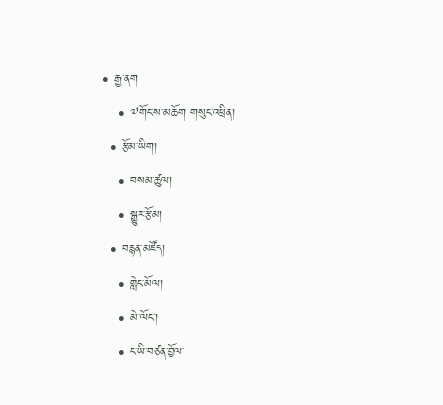• རྒྱ་ནག
    • ༧གོང་ས་མཆོག གསུང་འཕྲིན།
  • རྩོམ་ཡིག།
    • བསམ་ཚུལ།
    • སྒྱུར་རྩོམ།
  • བརྙན་མཛོད།
    • གླེང་མོལ།
    • མེ་ལོང་།
    • ང་ཡི་བཙན་བྱོལ་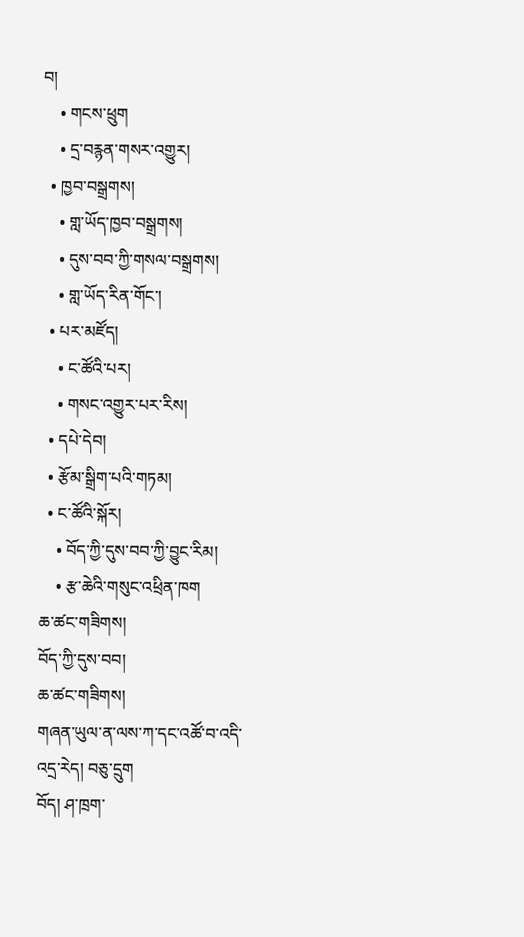བ།
    • གངས་ཕྲུག
    • དྲ་བརྙན་གསར་འགྱུར།
  • ཁྱབ་བསྒྲགས།
    • གླ་ཡོད་ཁྱབ་བསྒྲགས།
    • དུས་བབ་ཀྱི་གསལ་བསྒྲགས།
    • གླ་ཡོད་རིན་གོང་།
  • པར་མཛོད།
    • ང་ཚོའི་པར།
    • གསང་འགྱུར་པར་རིས།
  • དཔེ་དེབ།
  • རྩོམ་སྒྲིག་པའི་གཏམ།
  • ང་ཚོའི་སྐོར།
    • བོད་ཀྱི་དུས་བབ་ཀྱི་བྱུང་རིམ།
    • རྩ་ཆེའི་གསུང་འཕྲིན་ཁག
ཆ་ཚང་གཟིགས།
བོད་ཀྱི་དུས་བབ།
ཆ་ཚང་གཟིགས།
གཞན་ཡུལ་ན་ལས་ཀ་དང་འཚོ་བ་འདི་འདྲ་རེད། བཅུ་དྲུག
བོད། ཤ་ཁྲག་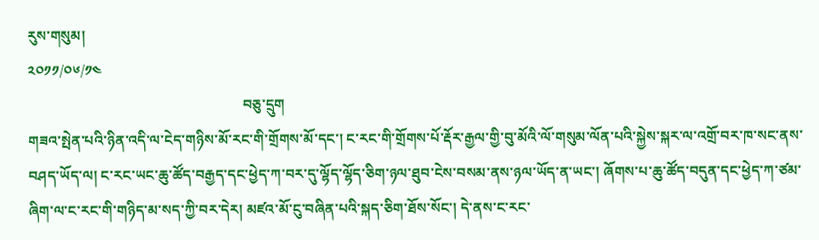རུས་གསུམ།
༢༠༡༡/༠༦/༡༤
                                                           བཅུ་དྲུག
གཟའ་སྤེན་པའི་ཉིན་འདི་ལ་ངེད་གཉིས་མོ་རང་གི་གྲོགས་མོ་དང་། ང་རང་གི་གྲོགས་པོ་རྡོར་རྒྱལ་གྱི་བུ་མོའི་ལོ་གསུམ་ལོན་པའི་སྐྱེས་སྐར་ལ་འགྲོ་བར་ཁ་སང་ནས་བཤད་ཡོད་ལ། ང་རང་ཡང་ཆུ་ཚོད་བརྒྱད་དང་ཕྱེད་ཀ་བར་དུ་ལྷོད་ལྷོད་ཅིག་ཉལ་ཐུབ་ངེས་བསམ་ནས་ཉལ་ཡོད་ན་ཡང་། ཞོགས་པ་ཆུ་ཚོད་བདུན་དང་ཕྱེད་ཀ་ཙམ་ཞིག་ལ་ང་རང་གི་གཉིད་མ་སད་ཀྱི་བར་དེར། མཛའ་མོ་ངུ་བཞིན་པའི་སྐད་ཅིག་ཐོས་སོང་། དེ་ནས་ང་རང་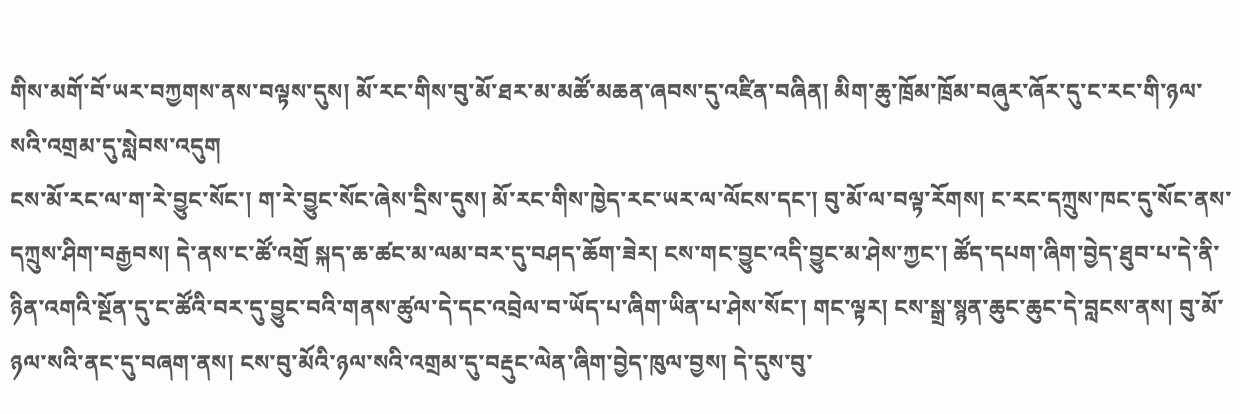གིས་མགོ་བོ་ཡར་བཀྱགས་ནས་བལྟས་དུས། མོ་རང་གིས་བུ་མོ་ཐར་མ་མཚོ་མཆན་ཞབས་དུ་འཛིན་བཞིན། མིག་ཆུ་ཁྲོམ་ཁྲོམ་བཞུར་ཞོར་དུ་ང་རང་གི་ཉལ་སའི་འགྲམ་དུ་སླེབས་འདུག
ངས་མོ་རང་ལ་ག་རེ་བྱུང་སོང་། ག་རེ་བྱུང་སོང་ཞེས་དྲིས་དུས། མོ་རང་གིས་ཁྱེད་རང་ཡར་ལ་ལོངས་དང་། བུ་མོ་ལ་བལྟ་རོགས། ང་རང་དཀྲུས་ཁང་དུ་སོང་ནས་དཀྲུས་ཤིག་བརྒྱབས། དེ་ནས་ང་ཚོ་འགྲོ སྐད་ཆ་ཚང་མ་ལམ་བར་དུ་བཤད་ཆོག་ཟེར། ངས་གང་བྱུང་འདི་བྱུང་མ་ཤེས་ཀྱང་། ཚོད་དཔག་ཞིག་བྱེད་ཐུབ་པ་དེ་ནི་ཉིན་འགའི་སྔོན་དུ་ང་ཚོའི་བར་དུ་བྱུང་བའི་གནས་ཚུལ་དེ་དང་འབྲེལ་བ་ཡོད་པ་ཞིག་ཡིན་པ་ཤེས་སོང་། གང་ལྟར། ངས་སྒྲ་སྙན་ཆུང་ཆུང་དེ་བླངས་ནས། བུ་མོ་ཉལ་སའི་ནང་དུ་བཞག་ནས། ངས་བུ་མོའི་ཉལ་སའི་འགྲམ་དུ་བརྡུང་ལེན་ཞིག་བྱེད་ཁུལ་བྱས། དེ་དུས་བུ་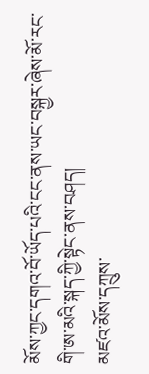མོས་ཀྱང་དགའ་བོ་ཡོད་པའི་ངང་ནས་ཡང་བསྐྱར་ཞེས་མོ་རང་གི་ཨ་མའི་སྐད་ཀྱི་སྟེང་ནས་བཤད།
མཛའ་མོས་དཀྲུས་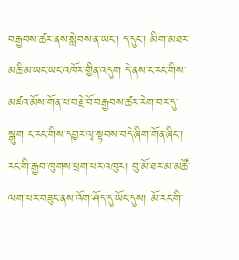བརྒྱབས་ཚར་ནས་སླེབས་ན་ཡང་། ད་དུང་། མིག་མཐར་མཆི་མ་ཡང་ཡང་འཁོར་གྱིན་འདུག དེ་ནས་ང་རང་གིས་མཛའ་མོས་གོན་པ་བརྗེ་བོ་བརྒྱབས་ཚར་རེག་བར་དུ་སྒུག ང་རང་གིས་དབྱར་ལྭ་སྟབས་བདེ་ཞིག་གོན་ཞིང་། རང་གི་རྒྱབ་ཁུགས་ཕྲག་པར་འཁུར། བུ་མོ་ཐར་མ་མཚོ་ལག་པར་བཟུང་ནས་འོག་ཤོད་དུ་ཡོང་དུས། མོ་རང་གི་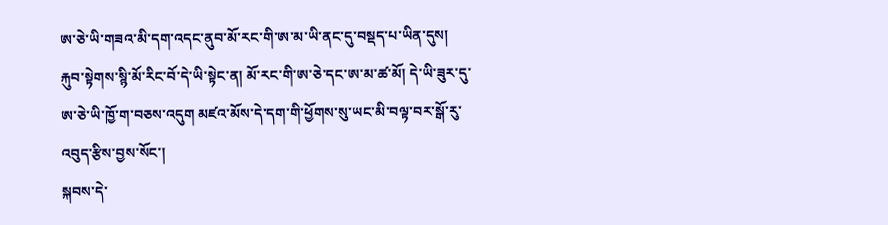ཨ་ཅེ་ཡི་གཟའ་མི་དག་འདང་ནུབ་མོ་རང་གི་ཨ་མ་ཡི་ནང་དུ་བསྡད་པ་ཡིན་དུས། རྐུབ་སྟེགས་སྙི་མོ་རིང་བོ་དེ་ཡི་སྟེང་ན། མོ་རང་གི་ཨ་ཅེ་དང་ཨ་མ་ཚ་མོ། དེ་ཡི་ཟུར་དུ་ཨ་ཅེ་ཡི་ཁྱོ་ག་བཅས་འདུག མཛའ་མོས་དེ་དག་གི་ཕྱོགས་སུ་ཡང་མི་བལྟ་བར་སྒོ་རུ་འབུད་རྩིས་བྱས་སོང་།
སྐབས་དེ་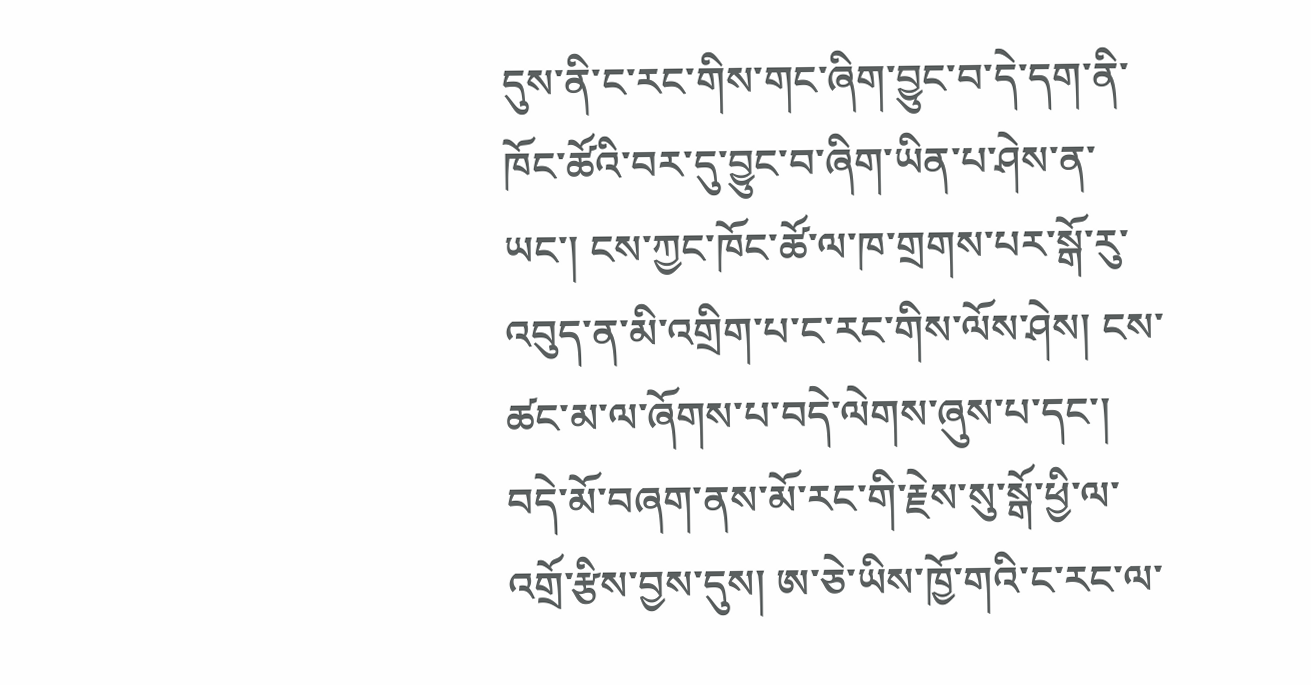དུས་ནི་ང་རང་གིས་གང་ཞིག་བྱུང་བ་དེ་དག་ནི་ཁོང་ཚོའི་བར་དུ་བྱུང་བ་ཞིག་ཡིན་པ་ཤེས་ན་ཡང་། ངས་ཀྱང་ཁོང་ཚོ་ལ་ཁ་གྲགས་པར་སྒོ་རུ་འབུད་ན་མི་འགྲིག་པ་ང་རང་གིས་ལོས་ཤེས། ངས་ཚང་མ་ལ་ཞོགས་པ་བདེ་ལེགས་ཞུས་པ་དང་། བདེ་མོ་བཞག་ནས་མོ་རང་གི་རྗེས་སུ་སྒོ་ཕྱི་ལ་འགྲོ་རྩིས་བྱས་དུས། ཨ་ཅེ་ཡིས་ཁྱོ་གའི་ང་རང་ལ་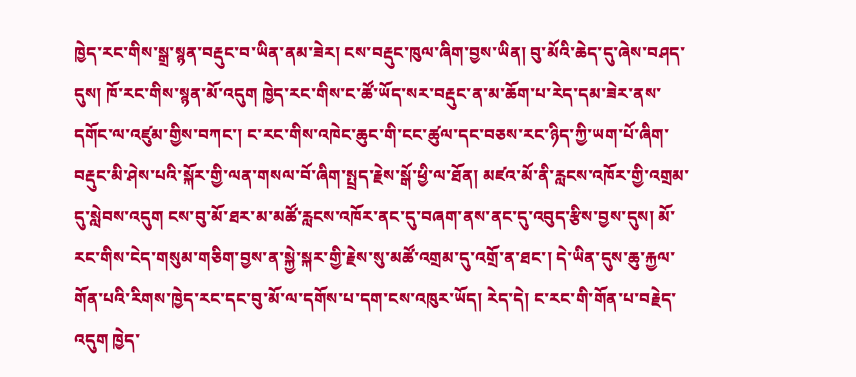ཁྱེད་རང་གིས་སྒྲ་སྙན་བརྡུང་བ་ཡིན་ནམ་ཟེར། ངས་བརྡུང་ཁུལ་ཞིག་བྱས་ཡིན། བུ་མོའི་ཆེད་དུ་ཞེས་བཤད་དུས། ཁོ་རང་གིས་སྙན་མོ་འདུག ཁྱེད་རང་གིས་ང་ཚོ་ཡོད་སར་བརྡུང་ན་མ་ཆོག་པ་རེད་དམ་ཟེར་ནས་དགོང་ལ་འཛུམ་གྱིས་བཀང་། ང་རང་གིས་འཁེང་ཆུང་གི་ངང་ཚུལ་དང་བཅས་རང་ཉིད་ཀྱི་ཡག་པོ་ཞིག་བརྡུང་མི་ཤེས་པའི་སྐོར་གྱི་ལན་གསལ་བོ་ཞིག་སྤྲད་རྗེས་སྒོ་ཕྱི་ལ་ཐོན། མཛའ་མོ་ནི་རླངས་འཁོར་གྱི་འགྲམ་དུ་སླེབས་འདུག ངས་བུ་མོ་ཐར་མ་མཚོ་རླངས་འཁོར་ནང་དུ་བཞག་ནས་ནང་དུ་འབུད་རྩིས་བྱས་དུས། མོ་རང་གིས་ངེད་གསུམ་གཅིག་བྱས་ན་སྐྱེ་སྐར་གྱི་རྗེས་སུ་མཚོ་འགྲམ་དུ་འགྲོ་ན་ཐང་། དེ་ཡིན་དུས་ཆུ་རྐྱལ་གོན་པའི་རིགས་ཁྱེད་རང་དང་བུ་མོ་ལ་དགོས་པ་དག་ངས་འཁུར་ཡོད། རེད་དེ། ང་རང་གི་གོན་པ་བརྗེད་འདུག ཁྱེད་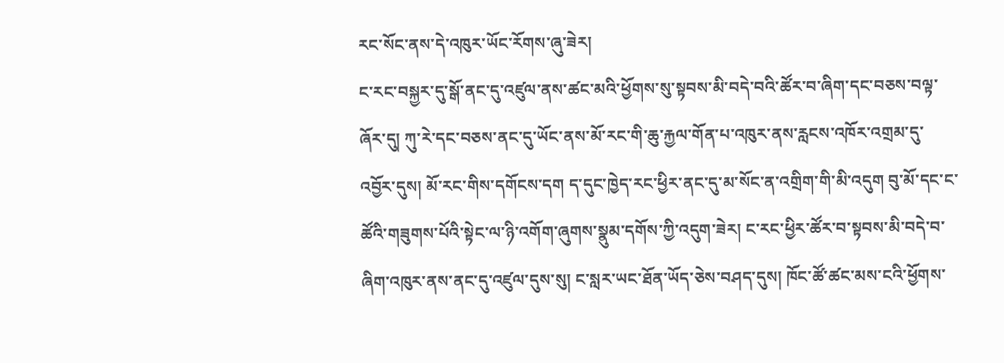རང་སོང་ནས་དེ་འཁུར་ཡོང་རོགས་ཞུ་ཟེར།
ང་རང་བསྐྱར་དུ་སྒོ་ནང་དུ་འཛུལ་ནས་ཚང་མའི་ཕྱོགས་སུ་སྟབས་མི་བདེ་བའི་ཚོར་བ་ཞིག་དང་བཅས་བལྟ་ཞོར་དུ། ཀུ་རེ་དང་བཅས་ནང་དུ་ཡོང་ནས་མོ་རང་གི་ཆུ་རྐྱལ་གོན་པ་འཁུར་ནས་རླངས་འཁོར་འགྲམ་དུ་འབྱོར་དུས། མོ་རང་གིས་དགོངས་དག ད་དུང་ཁྱེད་རང་ཕྱིར་ནང་དུ་མ་སོང་ན་འགྲིག་གི་མི་འདུག བུ་མོ་དང་ང་ཚོའི་གཟུགས་པོའི་སྟེང་ལ་ཉི་འགོག་ཞུགས་སྣུམ་དགོས་ཀྱི་འདུག་ཟེར། ང་རང་ཕྱིར་ཚོར་བ་སྟབས་མི་བདེ་བ་ཞིག་འཁུར་ནས་ནང་དུ་འཛུལ་དུས་སུ། ང་སླར་ཡང་ཐོན་ཡོད་ཅེས་བཤད་དུས། ཁོང་ཚོ་ཚང་མས་ངའི་ཕྱོགས་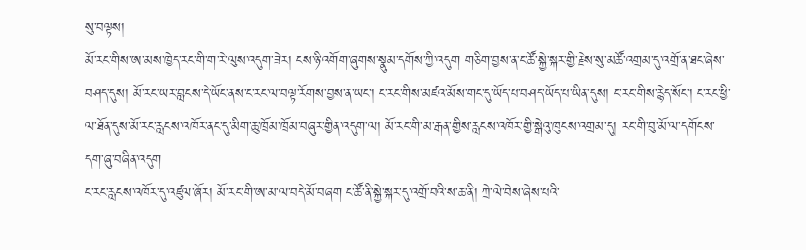སུ་བལྟས།
མོ་རང་གིས་ཨ་མས་ཁྱེད་རང་གི་ག་རེ་ལུས་འདུག་ཟེར། ངས་ཉི་འགོག་ཞུགས་སྣུམ་དགོས་ཀྱི་འདུག གཅིག་བྱས་ན་ང་ཚོ་སྐྱེ་སྐར་གྱི་རྗེས་སུ་མཚོ་འགྲམ་དུ་འགྲོ་ན་ཐང་ཞེས་བཤད་དུས། མོ་རང་ཡར་བླངས་དེ་ཡོང་ནས་ང་རང་ལ་བལྟ་རོགས་བྱས་ན་ཡང་། ང་རང་གིས་མཛའ་མོས་གང་དུ་ཡོད་པ་བཤད་ཡོད་པ་ཡིན་དུས། ང་རང་གིས་རྙེད་སོང་། ང་རང་ཕྱི་ལ་ཐོན་དུས་མོ་རང་རླངས་འཁོར་ནང་དུ་མིག་ཆུ་ཁྲོམ་ཁྲོམ་བཞུར་གྱིན་འདུག་ལ། མོ་རང་གི་མ་རྒན་གྱིས་རླངས་འཁོར་གྱི་སྒེའུ་ཁུངས་འགྲམ་དུ། རང་གི་བུ་མོ་ལ་དགོངས་དག་ཞུ་བཞིན་འདུག
ང་རང་རླངས་འཁོར་དུ་འཛུལ་ཞོར། མོ་རང་གི་ཨ་མ་ལ་བདེ་མོ་བཞག ང་ཚོ་ནི་སྐྱེ་སྐར་དུ་འགྲོ་བའི་ས་ཆ་ནི། ཀྲེ་ལེ་བེས་ཞེས་པའི་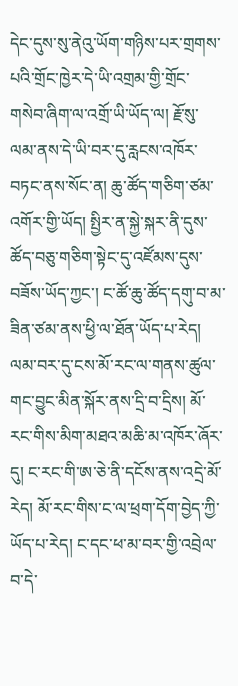དེང་དུས་སུ་ནེའུ་ཡོག་གཉིས་པར་གྲགས་པའི་གྲོང་ཁྱེར་དེ་ཡི་འགྲམ་གྱི་གྲོང་གསེབ་ཞིག་ལ་འགྲོ་ཡི་ཡོད་ལ། རྗོ་སུ་ལམ་ནས་དེ་ཡི་བར་དུ་རླངས་འཁོར་བཏང་ནས་སོང་ན། ཆུ་ཚོད་གཅིག་ཙམ་འགོར་གྱི་ཡོད། སྤྱིར་ན་སྐྱེ་སྐར་ནི་དུས་ཚོད་བཅུ་གཅིག་སྟེང་དུ་འཛོམས་དུས་བཟོས་ཡོད་ཀྱང་། ང་ཚོ་ཆུ་ཚོད་དགུ་བ་མ་ཟིན་ཙམ་ནས་ཕྱི་ལ་ཐོན་ཡོད་པ་རེད། ལམ་བར་དུ་ངས་མོ་རང་ལ་གནས་ཚུལ་གང་བྱུང་མིན་སྐོར་ནས་དྲི་བ་དྲིས། མོ་རང་གིས་མིག་མཐའ་མཆི་མ་འཁོར་ཞོར་དུ། ང་རང་གི་ཨ་ཅེ་ནི་དངོས་ནས་འདྲེ་མོ་རེད། མོ་རང་གིས་ང་ལ་ཕྲག་དོག་བྱེད་ཀྱི་ཡོད་པ་རེད། ང་དང་ཕ་མ་བར་གྱི་འབྲེལ་བ་དེ་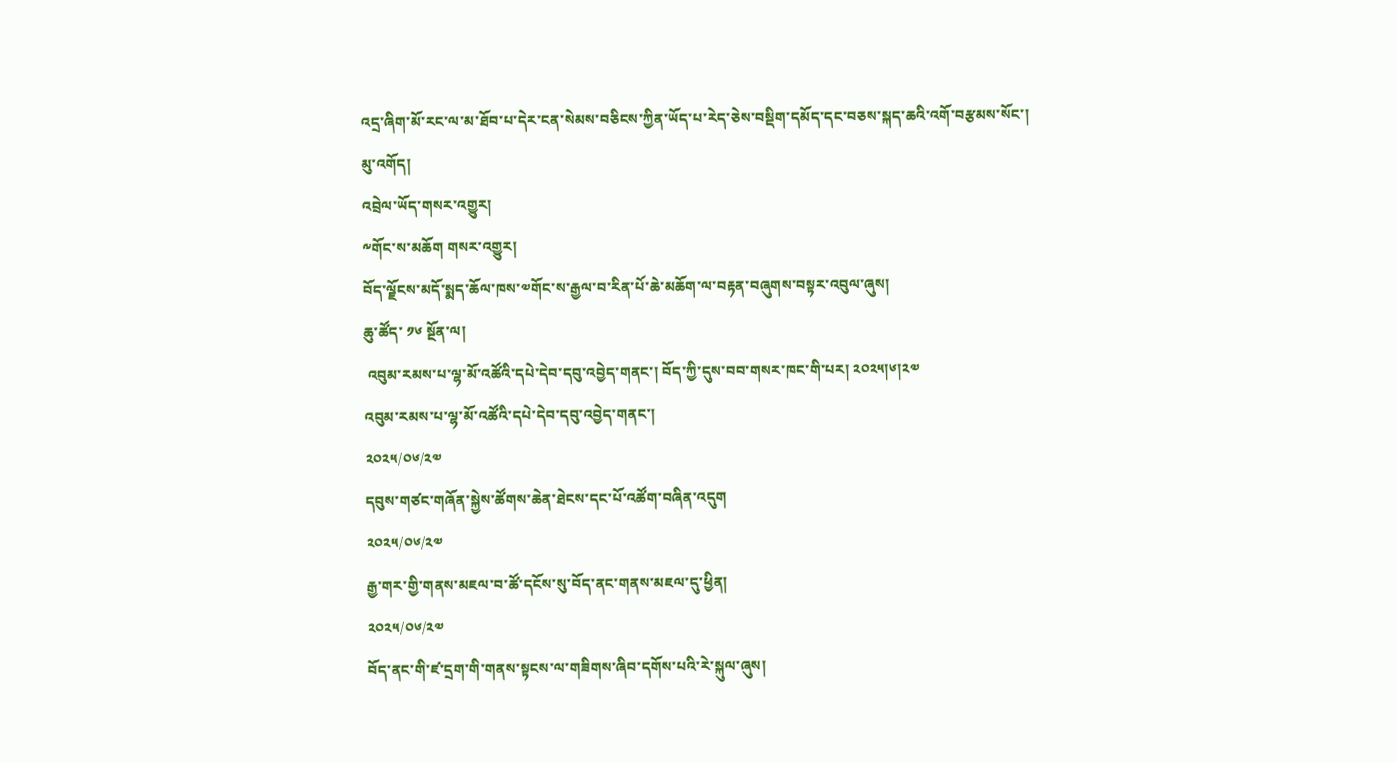འདྲ་ཞིག་མོ་རང་ལ་མ་ཐོབ་པ་དེར་ངན་སེམས་བཅིངས་ཀྱིན་ཡོད་པ་རེད་ཅེས་བསྡིག་དམོད་དང་བཅས་སྐད་ཆའི་འགོ་བརྩམས་སོང་།
མུ་འགོད།
འབྲེལ་ཡོད་གསར་འགྱུར།
༸གོང་ས་མཆོག གསར་འགྱུར།
བོད་ལྗོངས་མདོ་སྨད་ཆོལ་ཁས་༧གོང་ས་རྒྱལ་བ་རིན་པོ་ཆེ་མཆོག་ལ་བརྟན་བཞུགས་བསྟར་འབུལ་ཞུས།
ཆུ་ཚོད་ ༡༦ སྔོན་ལ།
 འབུམ་རམས་པ་ལྷ་མོ་འཚོའི་དཔེ་དེབ་དབུ་འབྱེད་གནང་། བོད་ཀྱི་དུས་བབ་གསར་ཁང་གི་པར། ༢༠༢༥།༦།༢༧
འབུམ་རམས་པ་ལྷ་མོ་འཚོའི་དཔེ་དེབ་དབུ་འབྱེད་གནང་།
༢༠༢༥/༠༦/༢༧
དབུས་གཙང་གཞོན་སྐྱེས་ཚོགས་ཆེན་ཐེངས་དང་པོ་འཚོག་བཞིན་འདུག
༢༠༢༥/༠༦/༢༧
རྒྱ་གར་གྱི་གནས་མཇལ་བ་ཚོ་དངོས་སུ་བོད་ནང་གནས་མཇལ་དུ་ཕྱིན།
༢༠༢༥/༠༦/༢༧
བོད་ནང་གི་ཛ་དྲག་གི་གནས་སྟངས་ལ་གཟིགས་ཞིབ་དགོས་པའི་རེ་སྐུལ་ཞུས།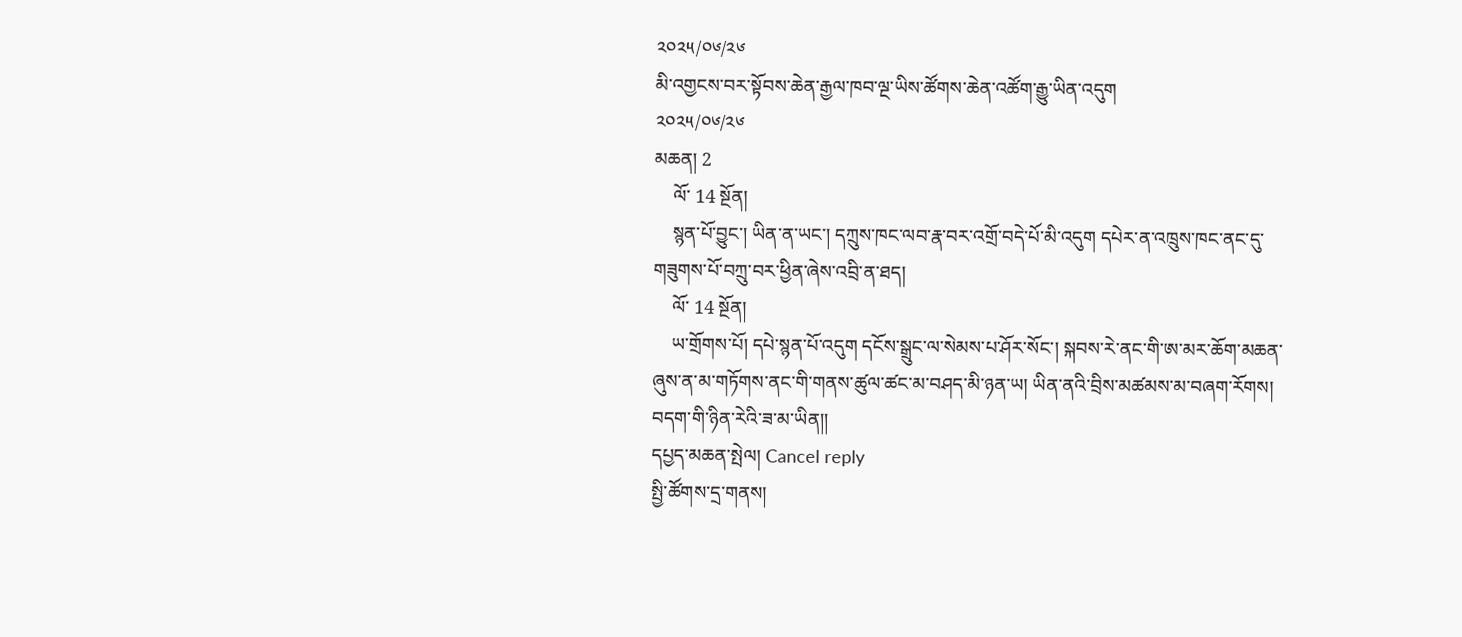༢༠༢༥/༠༦/༢༦
མི་འགྱངས་བར་སྟོབས་ཆེན་རྒྱལ་ཁབ་ལྔ་ཡིས་ཚོགས་ཆེན་འཚོག་རྒྱུ་ཡིན་འདུག
༢༠༢༥/༠༦/༢༦
མཆན། 2
    ལོ་ 14 སྔོན།
    སྙན་པོ་བྱུང་། ཡིན་ན་ཡང་། དཀྲུས་ཁང་ལབ་རྣ་བར་འགྲོ་བདེ་པོ་མི་འདུག དཔེར་ན་འཁྲུས་ཁང་ནང་དུ་གཟུགས་པོ་བཀྲུ་བར་ཕྱིན་ཞེས་འབྲི་ན་ཐད།
    ལོ་ 14 སྔོན།
    ཡ་གྲོགས་པོ། དཔེ་སྙན་པོ་འདུག དངོས་སྒྲུང་ལ་སེམས་པ་ཤོར་སོང་། སྐབས་རེ་ནང་གི་ཨ་མར་ཆོག་མཆན་ཞུས་ན་མ་གཏོགས་ནང་གི་གནས་ཚུལ་ཚང་མ་བཤད་མི་ཉན་ཡ། ཡིན་ནའི་བྲིས་མཚམས་མ་བཞག་རོགས། བདག་གི་ཉིན་རེའི་ཟ་མ་ཡིན།།
དཔྱད་མཆན་སྤེལ། Cancel reply
སྤྱི་ཚོགས་དྲ་གནས།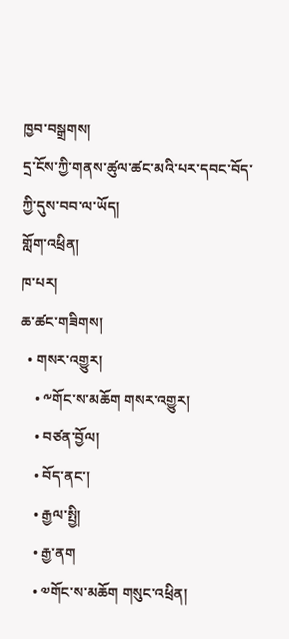ཁྱབ་བསྒྲགས།
དྲ་ངོས་ཀྱི་གནས་ཚུལ་ཚང་མའི་པར་དབང་བོད་ཀྱི་དུས་བབ་ལ་ཡོད།
གློག་འཕྲིན།
ཁ་པར།
ཆ་ཚང་གཟིགས།
  • གསར་འགྱུར།
    • ༸གོང་ས་མཆོག གསར་འགྱུར།
    • བཙན་བྱོལ།
    • བོད་ནང་།
    • རྒྱལ་སྤྱི།
    • རྒྱ་ནག
    • ༧གོང་ས་མཆོག གསུང་འཕྲིན།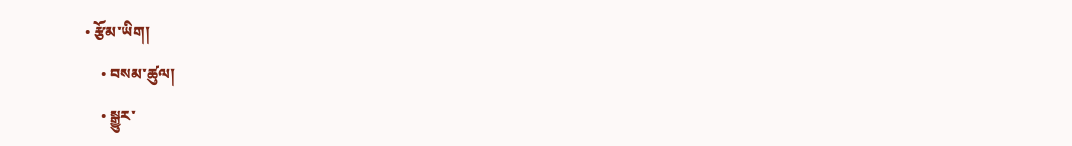• རྩོམ་ཡིག།
    • བསམ་ཚུལ།
    • སྒྱུར་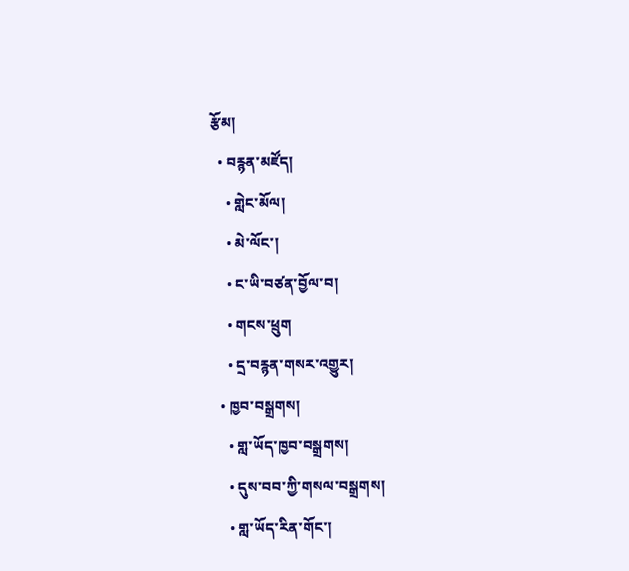རྩོམ།
  • བརྙན་མཛོད།
    • གླེང་མོལ།
    • མེ་ལོང་།
    • ང་ཡི་བཙན་བྱོལ་བ།
    • གངས་ཕྲུག
    • དྲ་བརྙན་གསར་འགྱུར།
  • ཁྱབ་བསྒྲགས།
    • གླ་ཡོད་ཁྱབ་བསྒྲགས།
    • དུས་བབ་ཀྱི་གསལ་བསྒྲགས།
    • གླ་ཡོད་རིན་གོང་།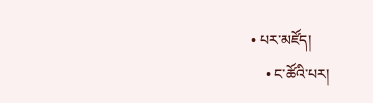• པར་མཛོད།
    • ང་ཚོའི་པར།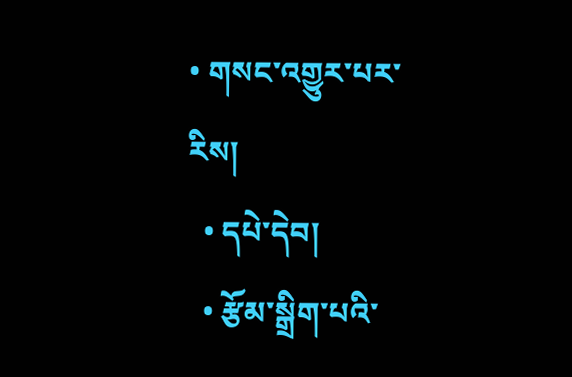• གསང་འགྱུར་པར་རིས།
  • དཔེ་དེབ།
  • རྩོམ་སྒྲིག་པའི་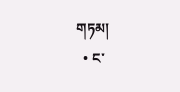གཏམ།
  • ང་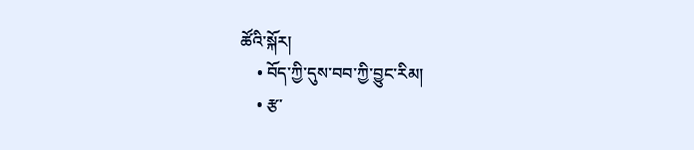ཚོའི་སྐོར།
    • བོད་ཀྱི་དུས་བབ་ཀྱི་བྱུང་རིམ།
    • རྩ་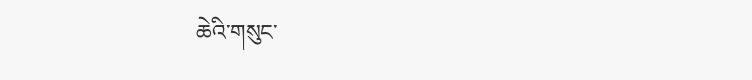ཆེའི་གསུང་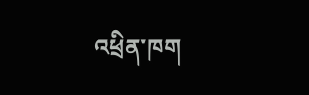འཕྲིན་ཁག